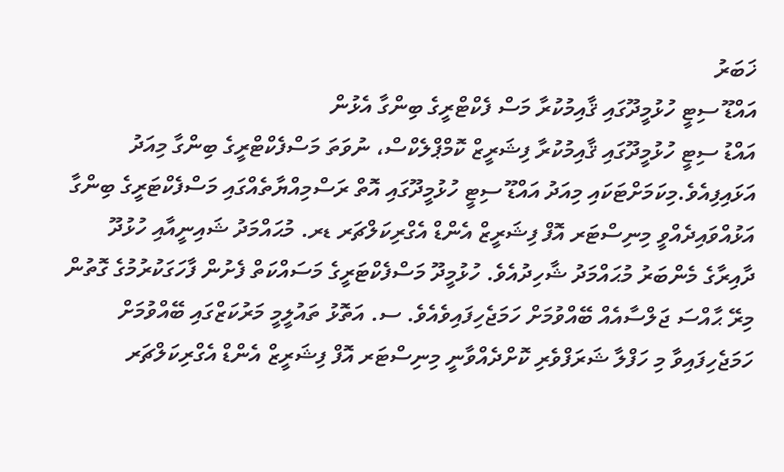ޚަބަރު
އައްޑޫ ސިޓީ ހުޅުމީދޫގައި ޤާއިމުކުރާ މަސް ފެކްޓްރީގެ ބިންގާ އެޅުން
އައްޑު ސިޓީ ހުޅުމީދޫގައި ޤާއިމުކުރާ ފިޝަރީޒް ކޮމްޕްލެކްސް، ނުވަތަ މަސްފެކްޓްރީގެ ބިންގާ މިއަދު އަޅައިފިއެވެ.މިކަމަށްޓަކައި މިއަދު އައްޑޫ ސިޓީ ހުޅުމީދޫގައި އޮތް ރަސްމިއްޔާތެއްގައި މަސްފެކްޓަރީގެ ބިންގާ އަޅުއްވައިދެއްވީ މިނިސްޓަރ އޮފް ފިޝަރީޒް އެންޑް އެގްރިކަލްޗަރ ޑރ. މުޙައްމަދު ޝައިނީއާއި ހުޅުދޫ ދާއިރާގެ މެންބަރު މުޙައްމަދު ޝާހިދުއެވެ. ހުޅުމީދޫ މަސްފެކްޓަރީގެ މަސައްކަތް ފެށުން ފާހަގަކުރުމުގެ ގޮތުން މިރޭ ޙާއްސަ ޖަލްސާއެއް ބޭއްވުމަށް ހަމަޖެހިފައިވެއެވެ. ސ. އަތޮޅު ތައުލީމީ މަރުކަޒްގައި ބޭއްވުމަށް ހަމަޖެހިފައިވާ މި ހަފްލާ ޝަރަފްވެރި ކޮށްދެއްވާނީ މިނިސްޓަރ އޮފް ފިޝަރީޒް އެންޑް އެގްރިކަލްޗަރ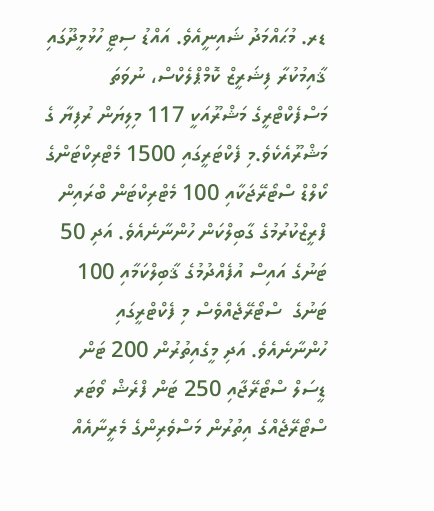ޑރ. މުޙައްމަދު ޝައިނީއެވެ. އައްޑު ސިޓީ ހުޅުމީދޫގައި ޤާއިމުކުރާ ފިޝަރީޒް ކޮމްޕްލެކްސް، ނުވަތަ މަސްފެކްޓްރީގެ މަޝްރޫއަކީ 117 މިލިޔަން ރުފިޔާ ގެ މަޝްރޫއެކެވެ.މި ފެކްޓަރީގައި 1500 މެޓްރިކްޓަންގެ ކޯލްޑް ސްޓޯރޭޖަކާއި 100 މެޓްރިކްޓަން ބްރައިން ފްރީޒްކުރުމުގެ ގާބިލްކަން ހުންނާނެއެވެ. އަދި 50 ޓަނުގެ އައިސް އުފެއްދުމުގެ ޤާބިލްކަމާއި 100 ޓަނުގެ  ސްޓޯރޭޖެއްވެސް މި ފެކްޓްރީގައި ހުންނާނެއެވެ. އަދި މީގެއިތުރުން 200 ޓަން ޑީސަލް ސްޓޯރޭޖާއި 250 ޓަން ފްރެޝް ވޯޓަރ ސްޓޯރޭޖެއްގެ އިތުރުން މަސްވެރިންގެ މެރީނާއެއް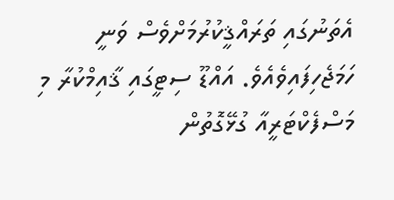އެތަނުގައި ތަރައްޤީކުރުމަށްވެސް ވަނީ ހަމަޖެހިފައިވެއެވެ. އައްޑޫ ސިޓީގައި ޤާއިމްކުރާ މި މަސްފެކްޓަރީއާ ގުޅޭގޮތުން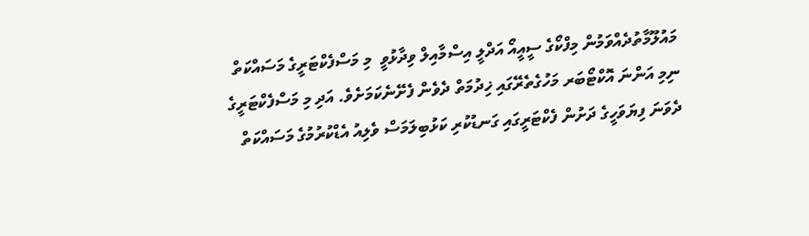މައުލޫމާތުދެއްވަމުން މިފްކޯގެ ސީއީއޯ އަދްލީ އިސްމާއިލް ވިދާޅުވީ  މި މަސްފެކްޓަރީގެ މަސައްކަތް ނިމި އަންނަ އޮކްޓޯބަރ މަހުގެތެރޭގައި ޚިދުމަތް ދެވެން ފެށޭނެކަމަށެވެ. އަދި މި މަސްފެކްޓަރީގެ ދެވަނަ ފިޔަވަހީގެ ދަށުން ފެކްޓަރީގައި ގަނޑުކުރި ކަޅުބިލަމަސް ވެލިއު އެޑްކުރުމުގެ މަސައްކަތް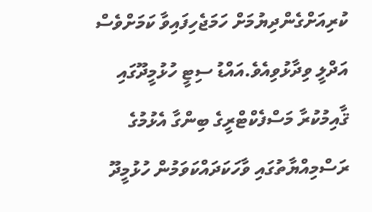ކުރިއަށްގެންދިޔުމަށް ހަމަޖެހިފައިވާ ކަމަށްވެސް އަދްލީ ވިދާޅުވިއެވެ.އައްޑު ސިޓީ ހުޅުމީދޫގައި ޤާއިމުކުރާ މަސްފެކްޓްރީގެ ބިންގާ އެޅުމުގެ ރަސްމިއްޔާތުގައި ވާހަކަދައްކަވަމުން ހުޅުމީދޫ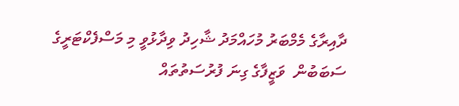ދާއިރާގެ މެމްބަރު މުހައްމަދު ޝާހިދު ވިދާޅުވީ މި މަސްފެކްޓަރީގެ ސަބަބުން  ވަޒީފާގެ ގިނަ ފުރުސަތުތައް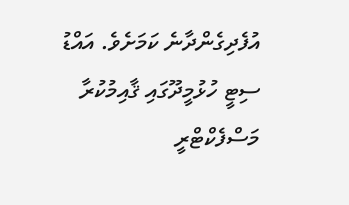އުފެދިގެންދާނެ ކަމަށެވެ. އައްޑު ސިޓީ ހުޅުމީދޫގައި ޤާއިމުކުރާ މަސްފެކްޓްރީ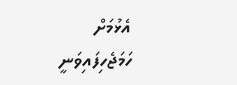އެޅުމަށް ހަމަޖެހިފައިވަނީ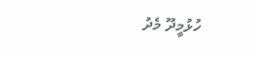ހުޅުމީދޫ މެދު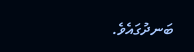ބަނދުގައެވެ.